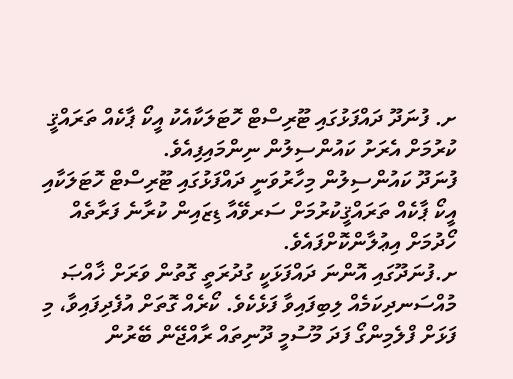ށ. ފުނަދޫ ދައްފަޅުގައި ޓޫރިސްޓް ހޮޓަލަކާއެކު އީކޯ ޕާކެއް ތަރައްޤީ ކުރުމަށް އެރަށު ކައުންސިލުން ނިންމައިފިއެވެ.
ފުނަދޫ ކައުންސިލުން މިހާރުވަނީ ދައްފަޅުގައި ޓޫރިސްޓް ހޮޓަލަކާއި އީކޯ ޕާކެއް ތަރައްޤީކުރުމަށް ސަރވޭއާ ޑިޒައިން ކުރާނެ ފަރާތެއް ހޯދުމަށް އިޢުލާންކޮށްފައެވެ.
ށ.ފުނަދޫގައި އޮންނަ ދައްފަޅަކީ ގުދުރަތީ ގޮތުން ވަރަށް ޚާއްޞަ މުއްސަނދިކަމެއް ލިބިފައިވާ ފަޅެކެވެ. ކޯރެއް ގޮތަށް އުފެދިފައިވާ، މި ފަޅަށް ފްލެމިންގޯ ފަދަ މޫސުމީ ދޫނިތައް ރާއްޖޭން ބޭރުން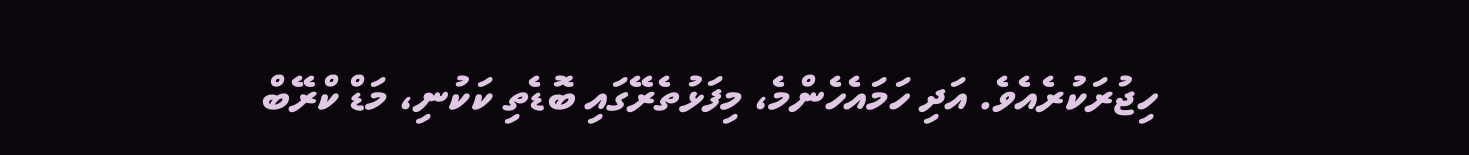ހިޖުރަކުރެއެވެ. އަދި ހަމައެހެންމެ، މިފަޅުތެރޭގައި ބޮޑެތި ކަކުނި، މަޑް ކްރޭބް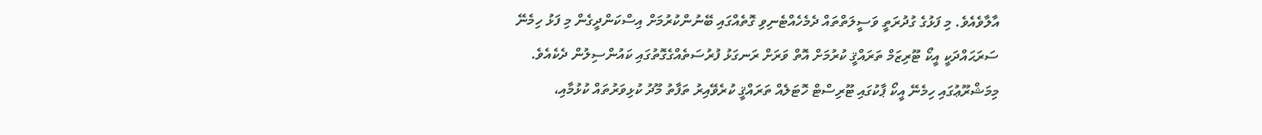އާލާވެއެވެ. މި ފަޅުގެ ގުދުރަތީ ވަސީލަތްތައް ދެމެހެއްޓެނިވި ގޮތެއްގައި ބޭނުންކުރުމަށް އިސްކަންދީގެން މި ފަޅު ހިމެނޭ ސަރަޙައްދަކީ އީކޯ ޓޫރިޒަމް ތަރައްޤީ ކުރުމަށް އޮތް ވަރަށް ރަނގަޅު ފުރުސަތެއްގެގޮތުގައި ކައުންސިލުން ދެކެއެވެ.
މިމަޝްރޫޢުގައި ހިމެނޭ އީކޯ ޕާކުގައި ޓޫރިސްޓް ހޮޓަލެއް ތަރައްޤީ ކުރެވޭއިރު ތަފާތު މޫދު ކުޅިވަރުތައް ކުޅުމާއި،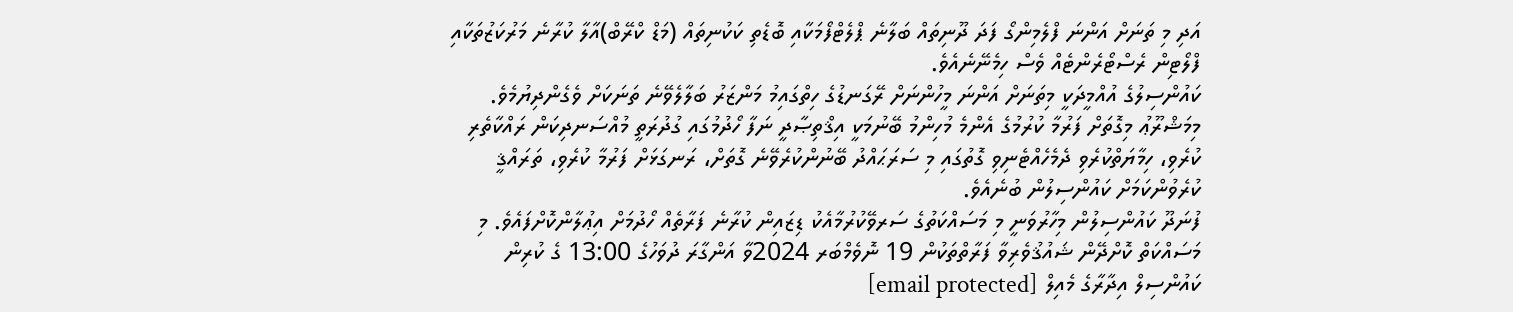އަދި މި ތަނަށް އަންނަ ފްލެމިންގޯ ފަދަ ދޫނިތައް ބަލާނެ ޕްލެޓްފޯމަކާއި ބޮޑެތި ކަކުނިތައް (މަޑް ކްރޭބް)އާލާ ކުރާނެ މަރުކަޒުތަކާއި ފްލޯޓިން ރެސްޓޯރެންޓެއް ވެސް ހިމެނޭނެއެވެ.
ކައުންސިލުގެ އުއްމީދަކީ މިތަނަށް އަންނަ މީހުންނަށް ރޭގަނޑުގެ ހިތްގައިމު މަންޒަރު ބަލާލެވޭނެ ތަނަކަށް ވެގެންދިޔުމެވެ.
މިމަޝްރޫޢު މިގޮތަށް ފަރުމާ ކުރުމުގެ އެންމެ މުހިންމު ބޭނުމަކީ އިޤްތިޞާދީ ނަފާ ހޯދުމުގައި ގުދުރަތީ މުއްސަނދިކަން ރައްކާތެރި ކުރެވި، ހިމާޔަތްކުރެވި ދެމެހެއްޓެނިވި ގޮތުގައި މި ސަރަޙައްދު ބޭނުންކުރެވޭނެ ގޮތަށް، ރަނގަޅަށް ފަރުމާ ކުރެވި، ތަރައްޤީ ކުރެވުންކަމަށް ކައުންސިލުން ބުނެއެވެ.
ފުނަދޫ ކައުންސިލުން މިހާރުވަނީ މި މަސައްކަތުގެ ސަރވޭކުރުމާއެކު ޑިޒައިން ކުރާނެ ފަރާތެއް ހޯދުމަށް އިޢުލާންކޮށްފައެވެ. މި މަސައްކަތް ކޮށްދޭން ޝައުޤުވެރިވާ ފަރާތްތަކުން 19 ނޮވެމްބަރ 2024ވާ އަންގާރަ ދުވަހުގެ 13:00 ގެ ކުރިން ކައުންސިލް އިދާރާގެ މެއިލް [email protected]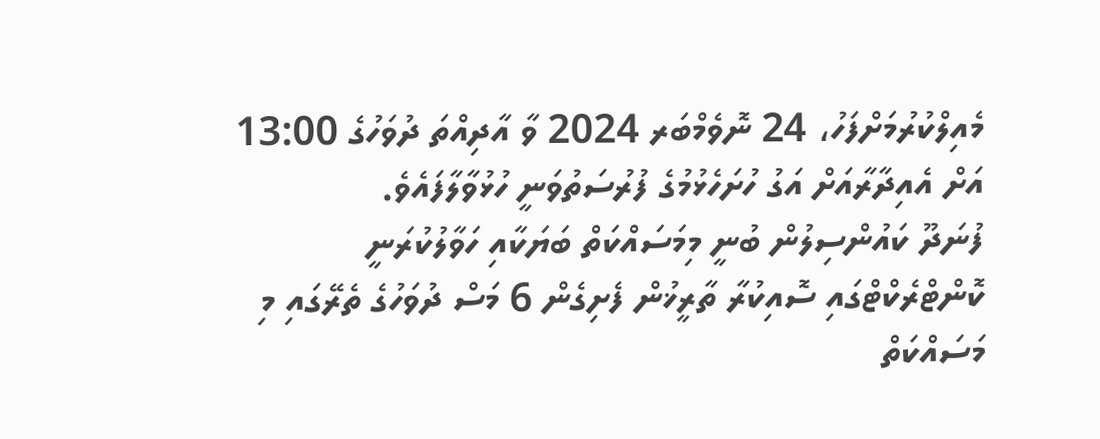މެއިލްކުރުމަށްފަހު، 24 ނޮވެމްބަރ 2024 ވާ އާދިއްތަ ދުވަހުގެ 13:00 އަށް އެއިދާރާއަށް އަގު ހުށަހެޅުމުގެ ފުރުސަތުވަނީ ހުޅުވާލާފައެވެ.
ފުނަދޫ ކައުންސިލުން ބުނީ މިމަސައްކަތް ބަޔަކާއި ހަވާލުކުރަނީ ކޮންޓްރެކްޓްގައި ސޮއިކުރާ ތާރީޚުން ފެށިގެން 6 މަސް ދުވަހުގެ ތެރޭގައި މި މަސައްކަތް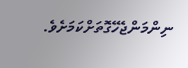ނިންމަންޖެހޭގޮތަށްކަމަށެވެ.